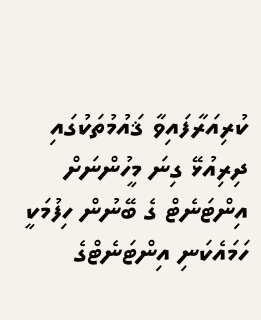ކުރިއަރާފައިވާ ޤައުމުތަކުގައި ދިރިއުޅޭ ގިނަ މީހުންނަށް އިންޓަނެޓް ގެ ބޭނުން ހިފުމަކީ ހަމައެކަނި އިންޓަނެޓްގެ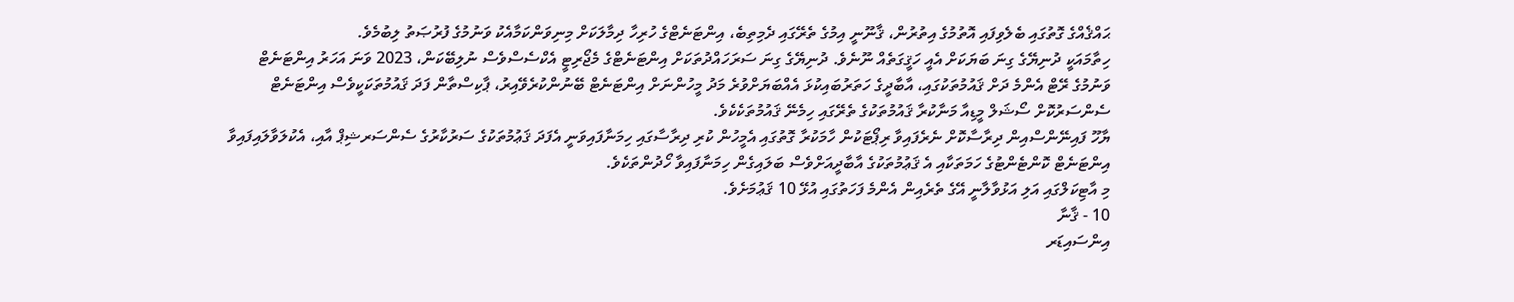ޙައްޤެއްގެ ގޮތުގައި ބެލެވިފައި އޮތުމުގެ އިތުރުން، ޤާނޫނީ އިމުގެ ތެރޭގައި ދެމިތިބެ، އިންޓަނެޓްގެ ހުރިހާ ދިމާލަކަށް މިނިވަންކަމާއެކު ވަނުމުގެ ފުރުޞަތު ލިބުމެވެ.
ހިތާމައަކީ ދުނިޔޭގެ ގިނަ ބަޔަކަށް އެއީ ހަޤީގަތެއް ނޫނެވެ. ދުނިޔޭގެ ގިނަ ސަރަހައްދުތަކަށް އިންޓަނެޓްގެ މެޖޯރިޓީ އެކްސެސްވެސް ނުލިބޭކަން، 2023 ވަނަ އަހަރު އިންޓަނެޓް ވަނުމުގެ ރޭޓް އެންމެ ދަށް ޤައުމުތަކުގައި، އާބާދީގެ ހަތަރުބައިކުޅަ އެއްބަޔަށްވުރެ މަދު މީހުންނަށް އިންޓަނެޓް ބޭނުންކުރެވޭއިރު، ޕާކިސްތާން ފަދަ ޤައުމުތަކަކީވެސް އިންޓަނެޓް ސެންސަރުކޮށް ސޯޝަލް މީޑިއާ މަނާކުރާ ޤައުމުތަކުގެ ތެރޭގައި ހިމެނޭ ޤައުމުތަކެކެވެ.
ޔާހޫ ފައިނޭންސްއިން ދިރާސާކޮށް ނެރެފައިވާ ރިޕޯޓަކުން ހާމަކުރާ ގޮތުގައި އެމީހުން ކުރި ދިރާސާގައި ހިމަނާފައިވަނީ އެފަދަ ޤަޢުމުތަކުގެ ސަރުކާރުގެ ސެންސަރޝިޕް އާއި، އެކުލަވާލައިފައިވާ އިންޓަނެޓް ކޮންޓެންޓުގެ ހަމަތަކާއި އެ ޤަޢުމުތަކުގެ އާބާދީއަށްވެސް ބަލައިގެން ހިމަނާފައިވާ ހޯދުންތަކެވެ.
މި އާޓިކަލްގައި އަލި އަޅުވާލާނީ އޭގެ ތެރެއިން އެންމެ ފަހަތުގައި އުޅޭ 10 ޤަޢުމަށެވެ.
10 - ޤާނާ
އިންސައިޑަރ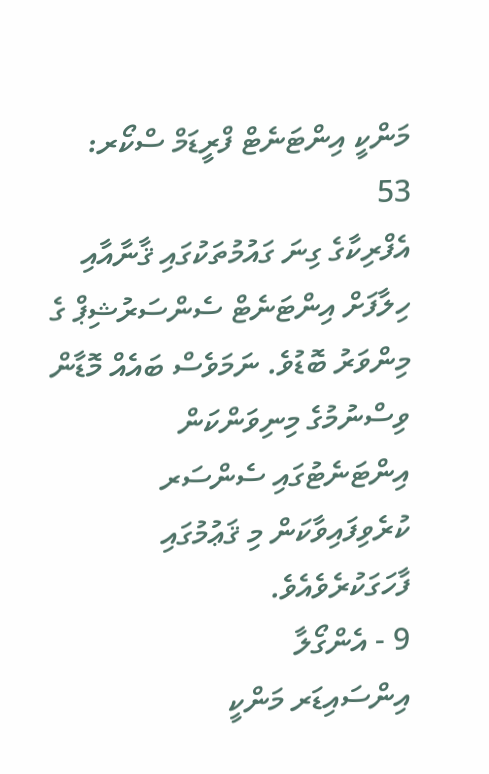މަންކީ އިންޓަނެޓް ފްރީޑަމް ސްކޯރ: 53
އެފްރިކާގެ ގިނަ ގައުމުތަކުގައި ޤާނާއާއި ހިލާފަށް އިންޓަނެޓް ސެންސަރުޝިޕް ގެ މިންވަރު ބޮޑުވެ. ނަމަވެސް ބައެއް މޮޑާން ވިސްނުމުގެ މިނިވަންކަން އިންޓަނެޓުގައި ސެންސަރ ކުރެވިފައިވާކަން މި ޤަޢުމުގައި ފާހަގަކުރެވެއެވެ.
9 - އެންގޯލާ
އިންސައިޑަރ މަންކީ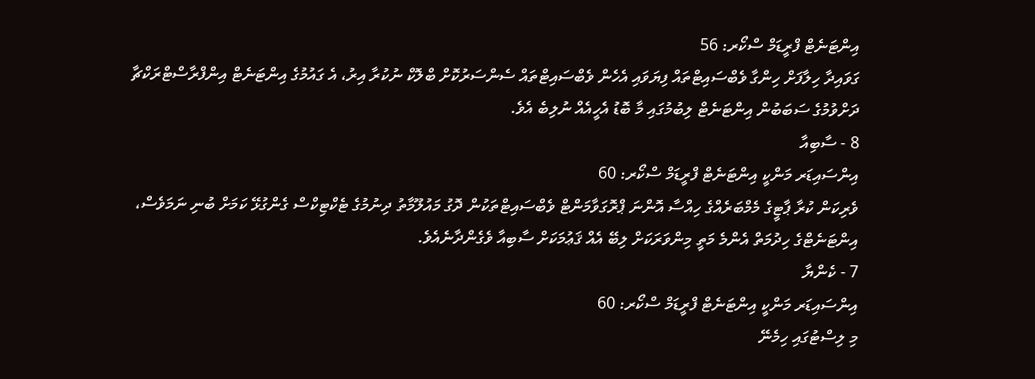އިންޓަނެޓް ފްރީޑަމް ސްކޯރ: 56
ގަވައިދާ ހިލާފަށް ހިންގާ ވެބްސައިޓްތައް ފިޔަވައި އެހެން ވެބްސައިޓްތައް ސެންސަރުކޮށް ބްލޮކް ނުކުރާ އިރު، އެ ގައުމުގެ އިންޓަނެޓް އިންފްރާސްޓްރަކްޗާ ދަށްވުމުގެ ސަބަބުން އިންޓަނެޓް ލިބުމުގައި މާ ބޮޑު އެހީއެއް ނުލިބެ އެވެ.
8 - ސާބިއާ
އިންސައިޑަރ މަންކީ އިންޓަނެޓް ފްރީޑަމް ސްކޯރ: 60
ވެރިކަން ކުރާ ޕާޓީގެ މެމްބަރެއްގެ ހިއްސާ އޮންނަ ޕްރޮގަވާމަންޓް ވެބްސައިޓްތަކުން ދޮގު މައުލޫމާތު ދިނުމުގެ ޓެކްޓިކްސް ގެންގުޅޭ ކަމަށް ބުނި ނަމަވެސް، އިންޓަނެޓްގެ ހިދުމަތް އެންމެ މަތީ މިންވަރަކަށް ލިބޭ އެއް ޤަޢުމަކަށް ސާބިއާ ވެގެންދާނެއެވެ.
7 - ކެންޔާ
އިންސައިޑަރ މަންކީ އިންޓަނެޓް ފްރީޑަމް ސްކޯރ: 60
މި ލިސްޓުގައި ހިމެނޭ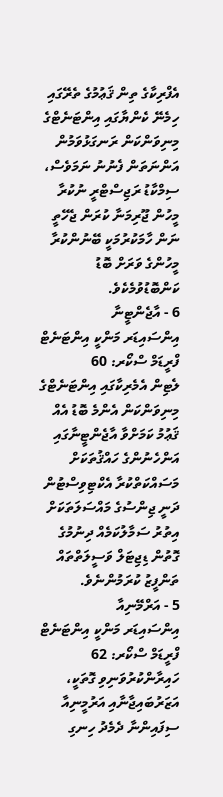އެފްރިކާގެ ތިން ޤަޢުމުގެ ތެރޭގައި ހިމެނޭ ކެންޔާގައި އިންޓަނެޓްގެ މިނިވަންކަން ރަނގަޅުވަމުން އަންނަތަން ފެނުނު ނަމަވެސް، ސިމްކާޑު ރަޖިސްޓްރީ ނުކުރާ މީހުން ޖޫރިމަނާ ކުރަން ޖެހޭތީ ނަން ހާމަކުރުމަކީ ބޭނުންކުރާ މީހުންގެ ވަރަށް ބޮޑު ކަންބޮޑުވުމެކެވެ.
6 - އާޖެންޓީނާ
އިންސައިޑަރ މަންކީ އިންޓަނެޓް ފްރީޑަމް ސްކޯރ: 60
ލެޓިން އެމެރިކާގައި އިންޓަނެޓްގެ މިނިވަންކަން އެންމެ ބޮޑު އެއް ޤަޢުމު ކަމަށްވާ އާޖެންޓީނާގައި އަންހެނުންގެ ހައްޤުތަކަށް މަސައްކަތްކުރާ އެކްޓިވިސްޓުން ދަނީ ޖިންސުގެ މައްސަލަތަކަށް އިތުރު ސަމާލުކަމެއް ދިނުމުގެ ގޮތުން ޑިޖިޓަލް ވަސީލަތްތައް ތަންފީޒު ކުރަމުންނެވެ.
5 - އަރްމޭނިއާ
އިންސައިޑަރ މަންކީ އިންޓަނެޓް ފްރީޑަމް ސްކޯރ: 62
ހައިރާންކުރުވަނިވި ގޮތަކީ، އަޒަރުބައިޖާނާއި އަރުމީނިއާ ސިފައިންނާ ދެމެދު ހިނގި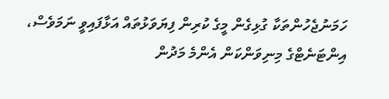ހަމަނުޖެހުންތަކާ ގުޅިގެން މީގެ ކުރިން ފިޔަވަޅުތައް އަޅާފައިވީ ނަމަވެސް، އިންޓަނެޓްގެ މިނިވަންކަން އެންމެ މަދުން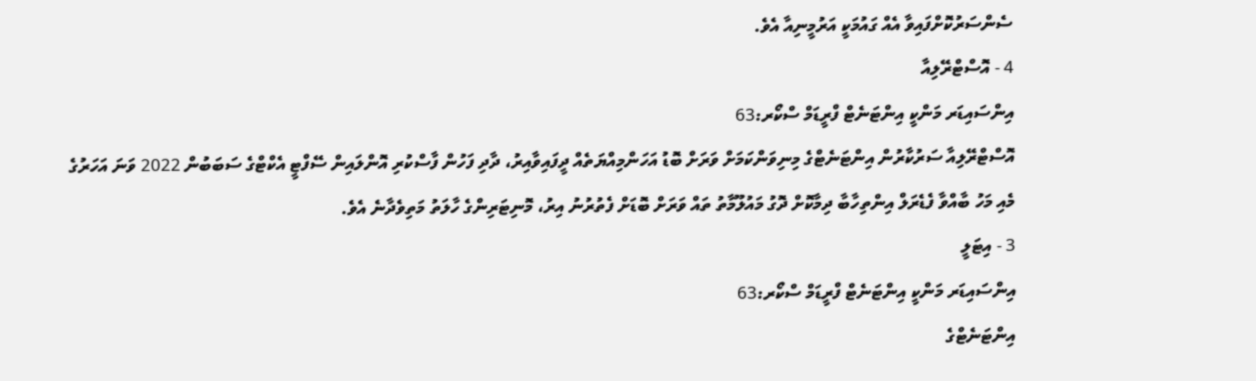ސެންސަރުކޮށްފައިވާ އެއް ގައުމަކީ އަރުމީނިއާ އެވެ.
4 - އޮސްޓްރޭލިއާ
އިންސައިޑަރ މަންކީ އިންޓަނެޓް ފްރީޑަމް ސްކޯރ:63
އޮސްޓްރޭލިއާ ސަރުކާރުން އިންޓަނެޓްގެ މިނިވަންކަމަށް ވަރަށް ބޮޑު އަހަންމިއްޔަތެއް ދީފައިވާއިރު، ދާދި ފަހުން ފާސްކުރި އޮންލައިން ސޭފްޓީ އެކްޓްގެ ސަބަބުން 2022 ވަނަ އަހަރުގެ މެއި މަހު ބާއްވާ ފެޑެރަލް އިންތިހާބާ ދިމާކޮށް ދޮގު މައުލޫމާތު ތައް ވަރަށް ބޮޑަށް ފެތުރުނު އިރު، މޮނިޓަރިންގެ ހާލަތު މަތިވެދާނެ އެވެ.
3 - އިޓަލީ
އިންސައިޑަރ މަންކީ އިންޓަނެޓް ފްރީޑަމް ސްކޯރ:63
އިންޓަނެޓްގެ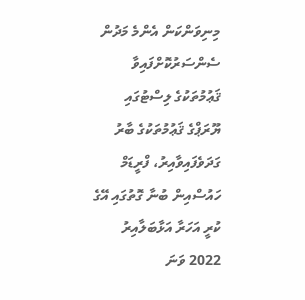މިނިވަންކަން އެންމެ މަދުން ސެންސަރުކޮށްފައިވާ ޤަޢުމުތަކުގެ ލިސްޓުގައި ޔޫރަޕްގެ ޤަޢުމުތަކުގެ ބާރު ގަދަވެފައިވާއިރު، ފްރީޑަމް ހައުސްއިން ބުނާ ގޮތުގައި އޭގެ ކުރީ އަހަރާ އަޅާބަލާއިރު 2022 ވަނަ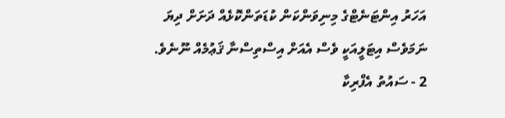އަހަރު އިންޓަނެޓްގެ މިނިވަންކަން ކުޑަތަންކޮޅެއް ދަށަށް ދިޔަ ނަމަވެސް އިޓަލީއަކީ ވެސް އެއަށް އިސްތިސްނާ ޤަޢުމެއް ނޫނެވެ.
2 - ސައުތު އެފްރިކާ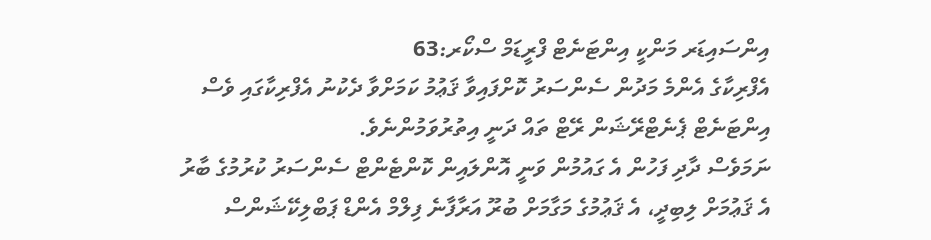އިންސައިޑަރ މަންކީ އިންޓަނެޓް ފްރީޑަމް ސްކޯރ:63
އެފްރިކާގެ އެންމެ މަދުން ސެންސަރު ކޮށްފައިވާ ޤަޢުމު ކަމަށްވާ ދެކުނު އެފްރިކާގައި ވެސް އިންޓަނެޓް ޕެނެޓްރޭޝަން ރޭޓް ތައް ދަނީ އިތުރުވަމުންނެވެ.
ނަމަވެސް ދާދި ފަހުން އެ ގައުމުން ވަނީ އޮންލައިން ކޮންޓެންޓް ސެންސަރު ކުރުމުގެ ބާރު އެ ޤަޢުމަށް ލިބިދީ، އެ ޤަޢުމުގެ މަގާމަށް ބުރޫ އަރާފާނެ ފިލްމް އެންޑް ޕަބްލިކޭޝަންސް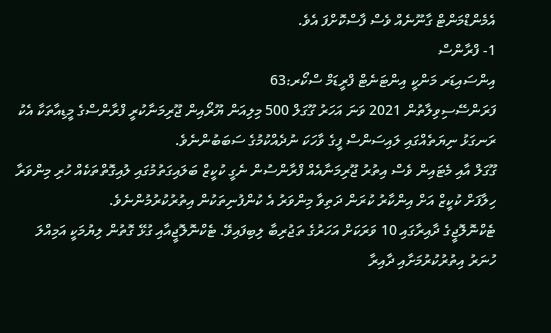އެމެންޑްމަންޓް ގާނޫނެއް ވެސް ފާސްކޮށްފަ އެވެ.
1- ފްރާންސް
އިންސައިޑަރ މަންކީ އިންޓަނެޓް ފްރީޑަމް ސްކޯރ:63
ފަރަންސޭސިވިލާތުން 2021 ވަނަ އަހަރު ގޫގަލް 500 މިލިއަން ޔޫރޯއިން ޖޫރިމަނާކުރީ ފްރާންސްގެ މީޑިއާތަކާ އެކު ރަނގަޅު ނިޔަތެއްގައި ލައިސަންސް ފީގެ ވާހަކަ ނުދެއްކުމުގެ ސަބަބުންނެވެ.
ގޫގަލް އާއި މެޓައިން ވެސް އިތުރު ޖޫރިމަނާއެއް ފްރާންސުން ނެގީ ކުކީޒް ބަލައިގަތުމުގައި ލުއިގޮތްތަކެއް ހުރި މިންވަރާ ހިލާފަށް ކުކީޒް އަށް އިންކާރު ކުރަން ދަތިވާ މިންވަރު އެ ކުންފުނިތަކުން އިތުރުކުރުމުންނެވެ.
ޓެކްނޮލޮޖީގެ ދާއިރާގައި 10 ވަރަކަށް އަހަރުގެ ތަޖުރިބާ ލިބިފައިވޭ. ޓެކްނޮލޮޖީއާއި ގުޅޭ ގޮތުން ލިޔުމަކީ އަމިއްލަ ހުނަރު އިތުރުކުރުމަށާއި ދާއިރާ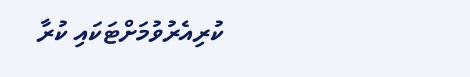ކުރިއެރުވުމަށްޓަކައި ކުރާ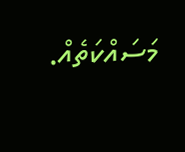މަސައްކަތެއް.